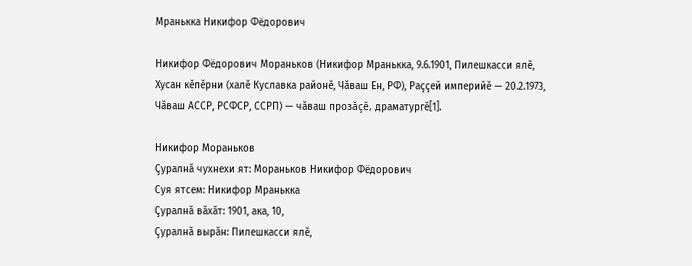Мранькка Никифор Фёдорович

Никифор Фёдорович Мораньков (Никифор Мранькка, 9.6.1901, Пилешкасси ялĕ, Хусан кĕпĕрни (халĕ Куславка районĕ, Чăваш Ен, РФ), Раççей империйĕ — 20.2.1973, Чăваш АССР, РСФСР, ССРП) — чăваш прозăçĕ, драматургĕ[1].

Никифор Мораньков
Çуралнă чухнехи ят: Мораньков Никифор Фёдорович
Суя ятсем: Никифор Мранькка
Çуралнă вăхăт: 1901, ака, 10,
Çуралнă вырăн: Пилешкасси ялĕ,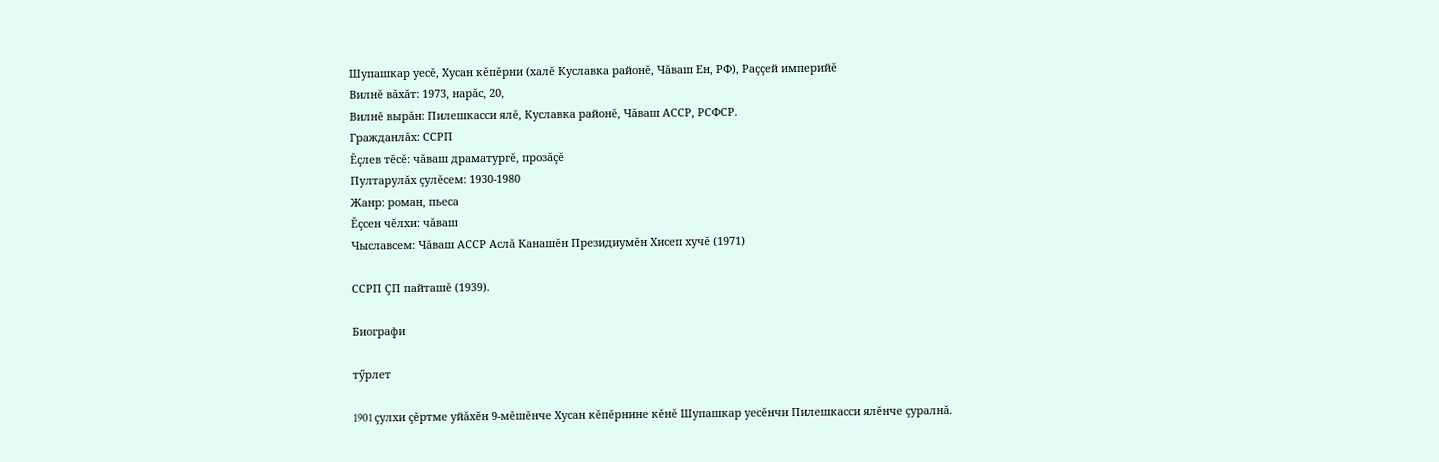Шупашкар уесĕ, Хусан кĕпĕрни (халĕ Куславка районĕ, Чăваш Ен, РФ), Раççей империйĕ
Вилнĕ вăхăт: 1973, нарăс, 20,
Вилнĕ вырăн: Пилешкасси ялĕ, Куславка районĕ, Чăваш АССР, РСФСР.
Гражданлăх: ССРП
Ĕçлев тĕсĕ: чăваш драматургĕ, прозăçĕ
Пултарулăх çулĕсем: 1930-1980
Жанр: роман, пьеса
Ĕçсен чĕлхи: чăваш
Чыславсем: Чăваш АССР Аслă Канашĕн Президиумĕн Хисеп хучĕ (1971)

ССРП ÇП пайташĕ (1939).

Биографи

тӳрлет

1901 çулхи çĕртме уйăхĕн 9-мĕшĕнче Хусан кĕпĕрнине кĕнĕ Шупашкар уесĕнчи Пилешкасси ялĕнче çуралнă.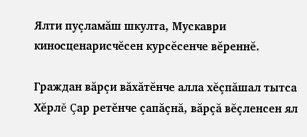Ялти пуçламăш шкулта, Мускаври киносценарисчĕсен курсĕсенче вĕреннĕ.

Граждан вăрçи вăхăтĕнче алла хĕçпăшал тытса Хĕрлĕ Çар ретĕнче çапăçнă, вăрçă вĕçленсен ял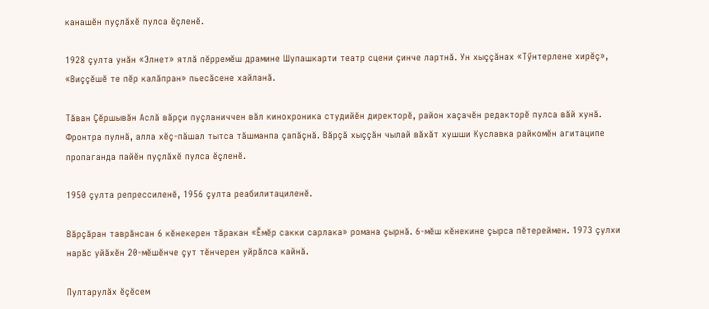канашĕн пуçлăхĕ пулса ĕçленĕ.

1928 çулта унăн «Элнет» ятлă пĕрремĕш драмине Шупашкарти театр сцени çинче лартнă. Ун хыççăнах «Тӳнтерлене хирĕç», «Виççĕшĕ те пĕр калăпран» пьесăсене хайланă.

Тăван Çĕршывăн Аслă вăрçи пуçланиччен вăл кинохроника студийĕн директорĕ, район хаçачĕн редакторĕ пулса вăй хунă. Фронтра пулнă, алла хĕç-пăшал тытса тăшманпа çапăçнă. Вăрçă хыççăн чылай вăхăт хушши Куславка райкомĕн агитаципе пропаганда пайĕн пуçлăхĕ пулса ĕçленĕ.

1950 çулта репрессиленĕ, 1956 çулта реабилитациленĕ.

Вăрçăран таврăнсан 6 кĕнекерен тăракан «Ӗмĕр сакки сарлака» романа çырнă. 6-мĕш кĕнекине çырса пĕтереймен. 1973 çулхи нарăс уйăхĕн 20-мĕшĕнче çут тĕнчерен уйрăлса кайнă.

Пултарулăх ĕçĕсем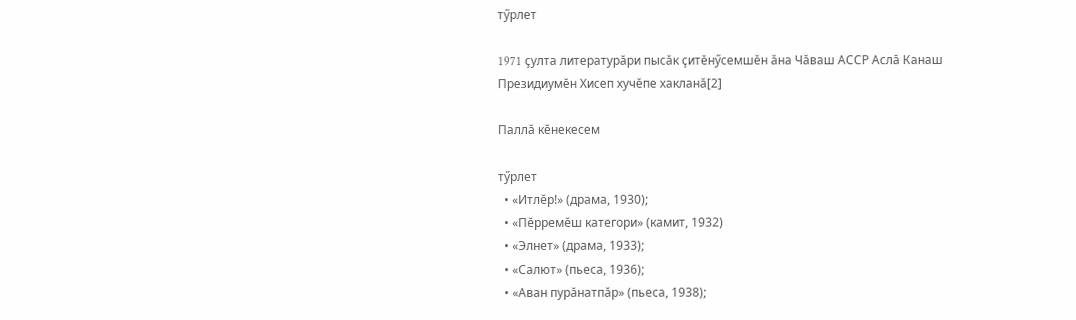тӳрлет

1971 çулта литературăри пысăк çитĕнӳсемшĕн ăна Чăваш АССР Аслă Канаш Президиумĕн Хисеп хучĕпе хакланă[2]

Паллă кĕнекесем

тӳрлет
  • «Итлĕр!» (драма, 1930);
  • «Пĕрремĕш категори» (камит, 1932)
  • «Элнет» (драма, 1933);
  • «Салют» (пьеса, 1936);
  • «Аван пурăнатпăр» (пьеса, 1938);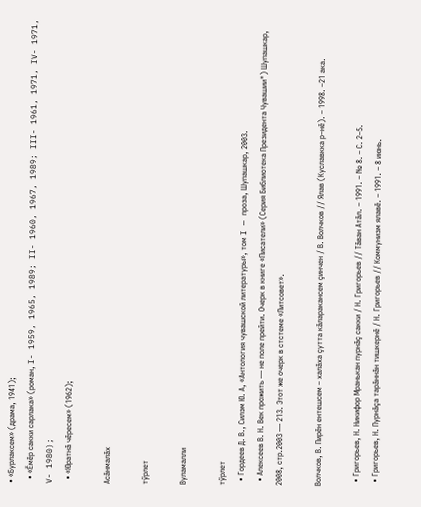• «Бурлаксем» (драма, 1941);
  • «Ӗмĕр сакки сарлака» (роман, I- 1959, 1965, 1989; II- 1960, 1967, 1989; III- 1961, 1971, IV- 1971, V- 1980);
  • «Юратнă чĕресем» (1962);

Асăнмалăх

тӳрлет

Вуламалли

тӳрлет
  • Гордеев Д. В., Силэм Ю. А, «Антология чувашской литературы», том I — проза, Шупашкар, 2003.
  • Алексеев В. Н. Век прожить — не поле прейти. Очерк в книге «Писатели» (Серия Библиотека Президента Чувашии") Шупашкар, 2008, стр.2003 — 213. Этот же очерк в стстеме «Литсовет».

Волчков, В. Пирĕн ентешсем – халăха çутта кăларакансем çинчен / В. Волчков // Ялав (Куславкка р–нĕ). – 1998. –21 ака.

  • Григорьев, Н. Никифор Мранькан пурнăç сакки / Н. Григорьев // Тăван Атăл. – 1991. – № 8. – С. 2–5.
  • Григорьев, Н. Пурнăçа тарăннăн тишкернĕ / Н. Григорьев // Коммунизм ялавĕ. – 1991. – 8 июнь.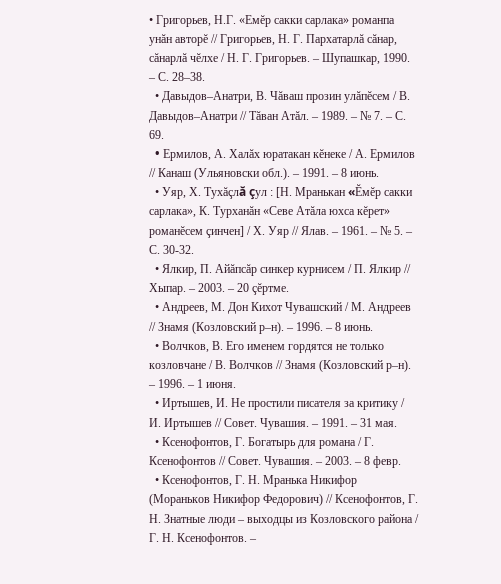• Григорьев, Н.Г. «Емĕр сакки сарлака» романпа унăн авторĕ // Григорьев, Н. Г. Пархатарлă сăнар, сăнарлă чĕлхе / Н. Г. Григорьев. – Шупашкар, 1990. – С. 28–38.
  • Давыдов–Анатри, В. Чăваш прозин улăпĕсем / В. Давыдов–Анатри // Тăван Атăл. – 1989. – № 7. – С. 69.
  • Eрмилов, А. Халăх юратакан кĕнеке / А. Eрмилов // Канаш (Ульяновски обл.). – 1991. – 8 июнь.
  • Уяр, Х. Тухăçлă çул : [Н. Мранькан «Ĕмĕр сакки сарлака», К. Турханăн «Севе Атăла юхса кĕрет» романĕсем çинчен] / Х. Уяр // Ялав. – 1961. – № 5. – С. 30-32.
  • Ялкир, П. Айăпсăр синкер курнисем / П. Ялкир // Хыпар. – 2003. – 20 çĕртме.
  • Андреев, М. Дон Кихот Чувашский / М. Андреев // Знамя (Козловский р–н). – 1996. – 8 июнь.
  • Волчков, В. Eго именем гордятся не только козловчане / В. Волчков // Знамя (Козловский р–н). – 1996. – 1 июня.
  • Иртышев, И. Не простили писателя за критику / И. Иртышев // Совет. Чувашия. – 1991. – 31 мая.
  • Ксенофонтов, Г. Богатырь для романа / Г. Ксенофонтов // Совет. Чувашия. – 2003. – 8 февр.
  • Ксенофонтов, Г. Н. Мранька Никифор (Мораньков Никифор Федорович) // Ксенофонтов, Г. Н. Знатные люди – выходцы из Козловского района / Г. Н. Ксенофонтов. –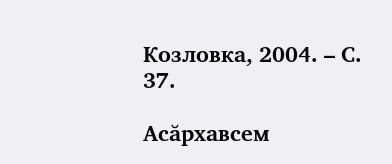Козловка, 2004. – С. 37.

Асăрхавсем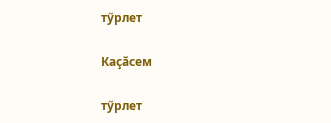тӳрлет

Каçăсем

тӳрлет